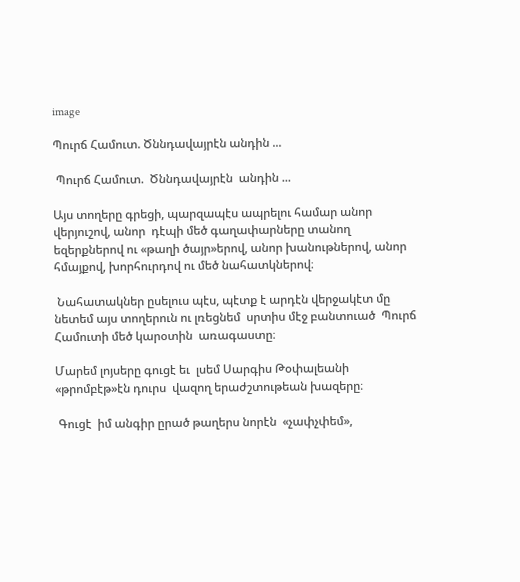image

Պուրճ Համուտ. Ծննդավայրէն անդին ...

 Պուրճ Համուտ.  Ծննդավայրէն  անդին ...

Այս տողերը գրեցի, պարզապէս ապրելու համար անոր վերյուշով, անոր  դէպի մեծ գաղափարները տանող եզերքներով ու «թաղի ծայր»երով, անոր խանութներով, անոր հմայքով, խորհուրդով ու մեծ նահատկներով։

 Նահատակներ ըսելուս պէս, պէտք է արդէն վերջակէտ մը նետեմ այս տողերուն ու լռեցնեմ  սրտիս մէջ բանտուած  Պուրճ Համուտի մեծ կարօտին  առագաստը։

Մարեմ լոյսերը գուցէ եւ  լսեմ Սարգիս Թօփալեանի «թրոմբէթ»էն դուրս  վազող երաժշտութեան խազերը։

 Գուցէ  իմ անգիր ըրած թաղերս նորէն  «չափչփեմ»,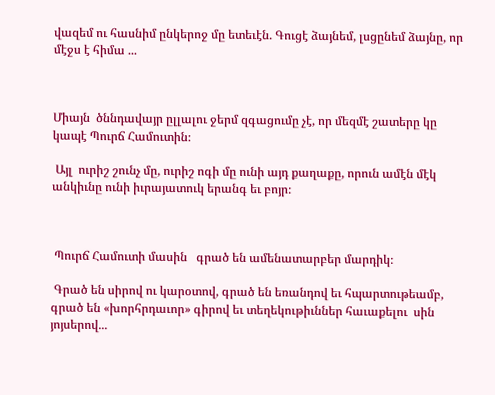վազեմ ու հասնիմ ընկերոջ մը ետեւէն. Գուցէ ձայնեմ, լսցընեմ ձայնը, որ մէջս է հիմա ...



Միայն  ծննդավայր ըլլալու ջերմ զգացումը չէ, որ մեզմէ շատերը կը կապէ Պուրճ Համուտին։

 Այլ  ուրիշ շունչ մը, ուրիշ ոգի մը ունի այդ քաղաքը, որուն ամէն մէկ անկիւնը ունի իւրայատուկ երանգ եւ բոյր։



 Պուրճ Համուտի մասին   գրած են ամենատարբեր մարդիկ։

 Գրած են սիրով ու կարօտով, գրած են եռանդով եւ հպարտութեամբ, գրած են «խորհրդաւոր» գիրով եւ տեղեկութիւններ հաւաքելու  սին յոյսերով...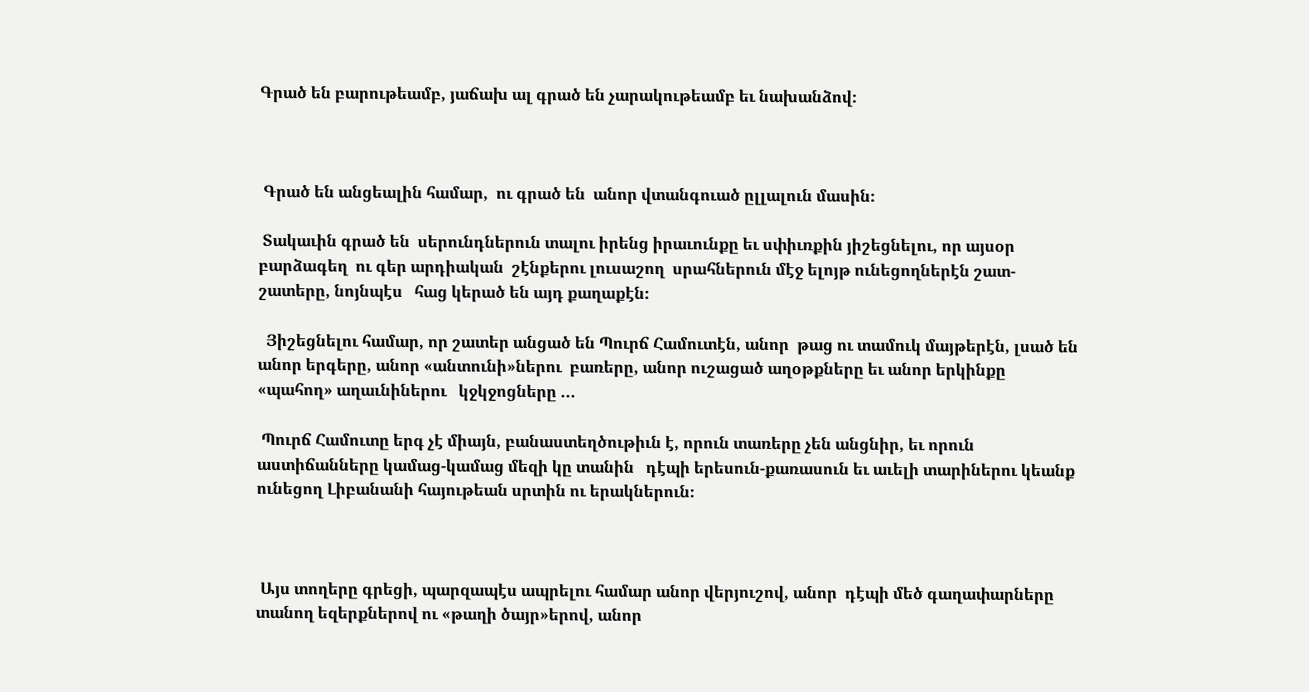Գրած են բարութեամբ, յաճախ ալ գրած են չարակութեամբ եւ նախանձով։



 Գրած են անցեալին համար,  ու գրած են  անոր վտանգուած ըլլալուն մասին։

 Տակաւին գրած են  սերունդներուն տալու իրենց իրաւունքը եւ սփիւռքին յիշեցնելու, որ այսօր   բարձագեղ  ու գեր արդիական  շէնքերու լուսաշող  սրահներուն մէջ ելոյթ ունեցողներէն շատ-շատերը, նոյնպէս   հաց կերած են այդ քաղաքէն։

  Յիշեցնելու համար, որ շատեր անցած են Պուրճ Համուտէն, անոր  թաց ու տամուկ մայթերէն, լսած են անոր երգերը, անոր «անտունի»ներու  բառերը, անոր ուշացած աղօթքները եւ անոր երկինքը «պահող» աղաւնիներու   կջկջոցները ...

 Պուրճ Համուտը երգ չէ միայն, բանաստեղծութիւն է, որուն տառերը չեն անցնիր, եւ որուն  աստիճանները կամաց-կամաց մեզի կը տանին   դէպի երեսուն-քառասուն եւ աւելի տարիներու կեանք ունեցող Լիբանանի հայութեան սրտին ու երակներուն։



 Այս տողերը գրեցի, պարզապէս ապրելու համար անոր վերյուշով, անոր  դէպի մեծ գաղափարները տանող եզերքներով ու «թաղի ծայր»երով, անոր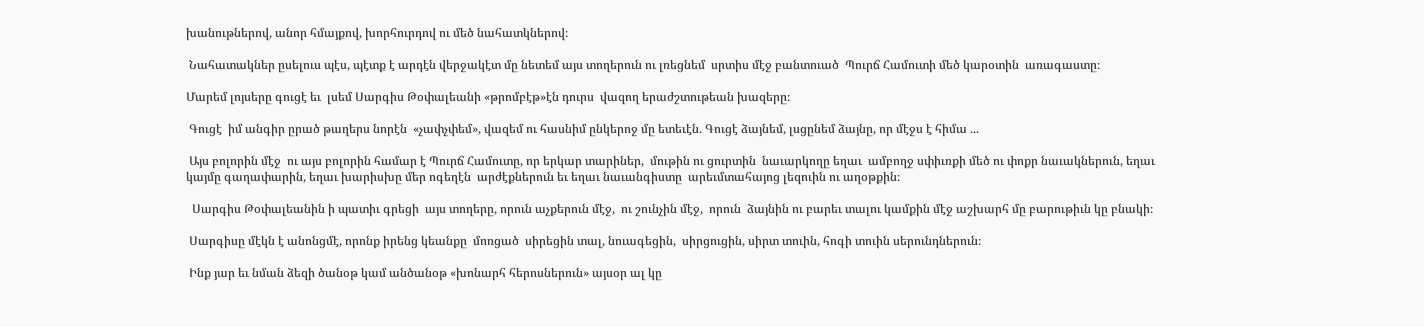խանութներով, անոր հմայքով, խորհուրդով ու մեծ նահատկներով։

 Նահատակներ ըսելուս պէս, պէտք է արդէն վերջակէտ մը նետեմ այս տողերուն ու լռեցնեմ  սրտիս մէջ բանտուած  Պուրճ Համուտի մեծ կարօտին  առագաստը։

Մարեմ լոյսերը գուցէ եւ  լսեմ Սարգիս Թօփալեանի «թրոմբէթ»էն դուրս  վազող երաժշտութեան խազերը։

 Գուցէ  իմ անգիր ըրած թաղերս նորէն  «չափչփեմ», վազեմ ու հասնիմ ընկերոջ մը ետեւէն. Գուցէ ձայնեմ, լսցընեմ ձայնը, որ մէջս է հիմա ...

 Այս բոլորին մէջ  ու այս բոլորին համար է Պուրճ Համուտը, որ երկար տարիներ,  մութին ու ցուրտին  նաւարկողը եղաւ  ամբողջ սփիւռքի մեծ ու փոքր նաւակներուն, եղաւ կայմը գաղափարին, եղաւ խարիսխը մեր ոգեղէն  արժէքներուն եւ եղաւ նաւանգիստը  արեւմտահայոց լեզուին ու աղօթքին։

  Սարգիս Թօփալեանին ի պատիւ գրեցի  այս տողերը, որուն աչքերուն մէջ,  ու շունչին մէջ,  որուն  ձայնին ու բարեւ տալու կամքին մէջ աշխարհ մը բարութիւն կը բնակի։

 Սարգիսը մէկն է անոնցմէ, որոնք իրենց կեանքը  մոռցած  սիրեցին տալ, նուագեցին,  սիրցուցին, սիրտ տուին, հոգի տուին սերունդներուն։

 Ինք յար եւ նման ձեզի ծանօթ կամ անծանօթ «խոնարհ հերոսներուն» այսօր ալ կը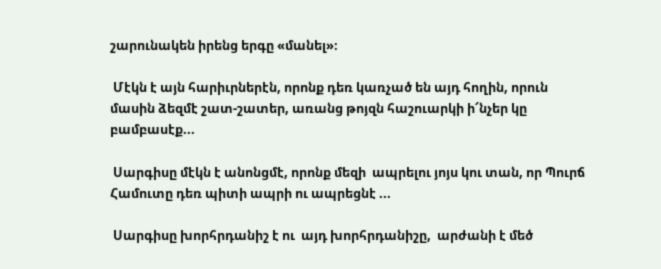շարունակեն իրենց երգը «մանել»։

 Մէկն է այն հարիւրներէն, որոնք դեռ կառչած են այդ հողին, որուն մասին ձեզմէ շատ-շատեր, առանց թոյզն հաշուարկի ի՜նչեր կը   բամբասէք...

 Սարգիսը մէկն է անոնցմէ, որոնք մեզի  ապրելու յոյս կու տան, որ Պուրճ Համուտը դեռ պիտի ապրի ու ապրեցնէ ...

 Սարգիսը խորհրդանիշ է ու  այդ խորհրդանիշը,  արժանի է մեծ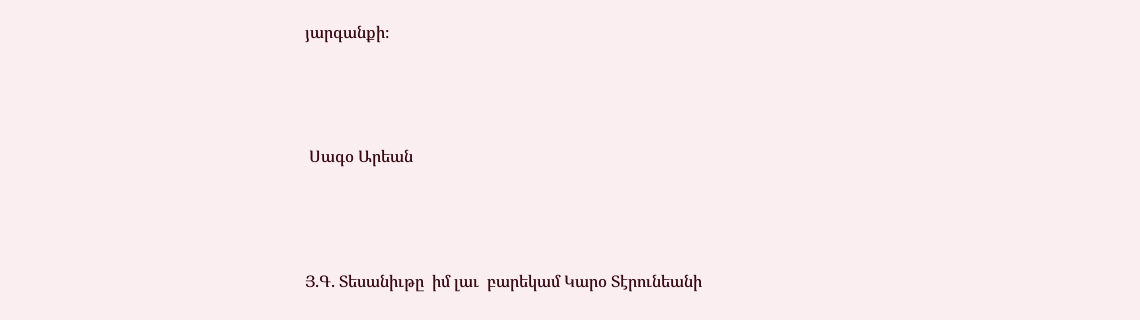յարգանքի։



 Սագօ Արեան



Յ.Գ. Տեսանիւթը  իմ լաւ  բարեկամ Կարօ Տէրունեանի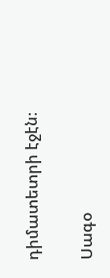դիմատետրի էջէն։

Սագօ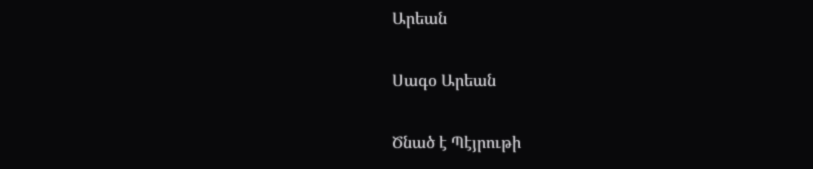Արեան

Սագօ Արեան

Ծնած է Պէյրութի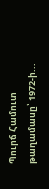Պուրճ Համուտ թաղամասը՝ 1972-ի...